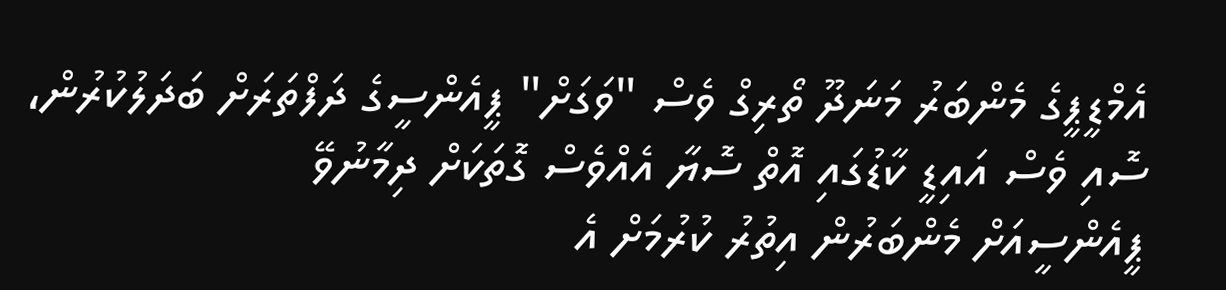އެމްޑީޕީގެ މެންބަރު މަނަދޫ ތޯރިގް ވެސް "ވަގަށް" ޕީއެންސީގެ ދަފްތަރަށް ބަދަލުކުރުން، ސޮއި ވެސް އައިޑީ ކާޑުގައި އޮތް ސޮޔާ އެއްވެސް ގޮތަކަށް ދިމާނުވޭ
ޕީއެންސީއަށް މެންބަރުން އިތުރު ކުރުމަށް އެ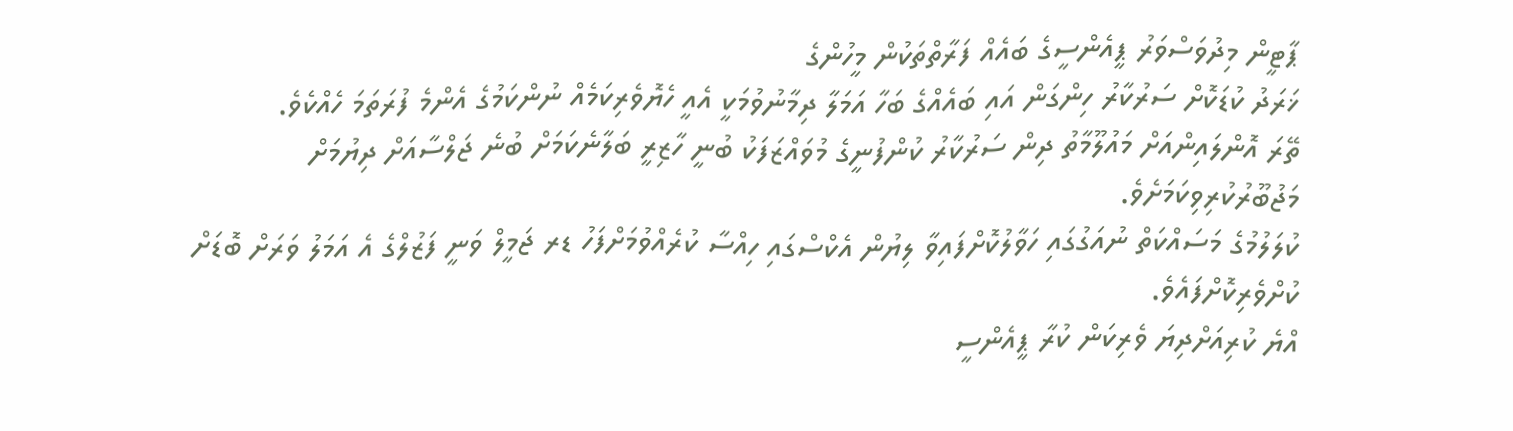ޕާޓީން މިދުވަސްވަރު ޕީއެންސީގެ ބައެއް ފަރާތްތަކުން މީހުންގެ
ޚަރަދު ކުޑަކޮށް ސަރުކާރު ހިންގަން އައި ބައެއްގެ ބަހާ އަމަލާ ދިމާނުވުމަކީ އެއީ ހެޔޮވެރިކަމެއް ނުންކަމުގެ އެންމެ ފުރަތަމަ ހެއްކެވެ.
ތޭރަ އޮންލައިންއަށް މައުލޫމާތު ދިން ސަރުކާރު ކުންފުނީގެ މުވައްޒަފަކު ބުނީ ހާޒިރީ ބަލާނެކަމަށް ބުނެ ޖަލްސާއަށް ދިޔުމަށް މަޖުބޫރުކުރިވިކަމަށެވެ.
ކުލަލުމުގެ މަސައްކަތް ނުއަގުގައި ހަވާލުކޮށްފައިވާ ލިޔުން އެކްސްގައި ހިއްސާ ކުރެއްވުމަށްފަހު ޑރ ޖަމީލް ވަނީ ފަޒުލްގެ އެ އަމަލު ވަރަށް ބޮޑަށް ކުށްވެރިކޮށްފައެވެ.
އްޔެ ކުރިއަށްދިޔަ ވެރިކަން ކުރާ ޕީއެންސީ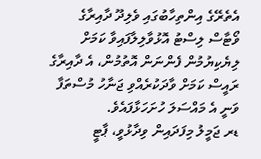އެތެރޭގެ އިންތިހާބުގައި ވެލިދޫ ދާއިރާގެ ވޯޓާސް ލިސްޓު އޮޅުވާލިލާފައިވާ ކަމަށް ލިޔެކިޔުމުން ފެންނަން އޮތުމުން، އެ ދާއިރާގެ ރައީސް ކަމަށް ވާދަކުރެއްވި ޖަނާހު މުސްތަފާ ވަނީ އެ މައްސަލަ ހުށަހަޅާފައެވެ.
ޑރ ޖަމީލު މިފަދައިން ވިދާޅުވީ، ޕާޓީ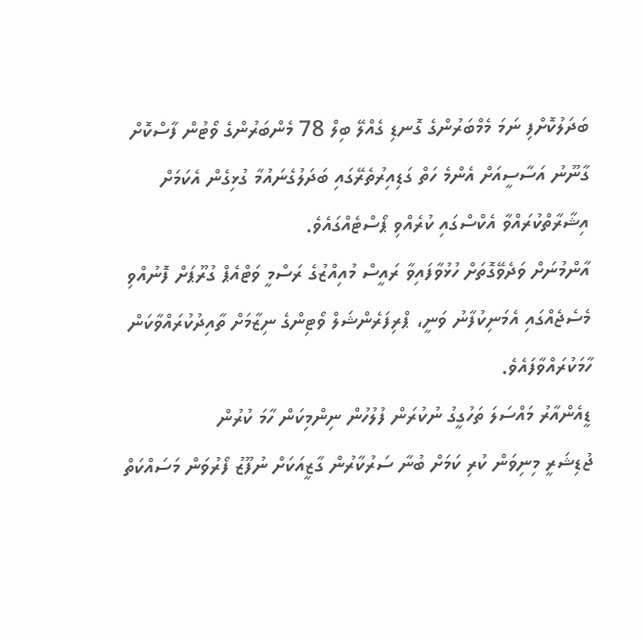ބަދަލުކޮށްފި ނަމަ މެމްބަރުންގެ ގޮނޑި ގެއްލޭ ބިލް 78 މެންބަރުންގެ ވޯޓުން ފާސްކޮށް ގާނޫނު އަސާސީއަށް އެންމެ ހަތް ގަޑިއިރުތެރޭގައި ބަދަލުގެނައުމާ ގުޅިގެން އެކަމަށް އިޝާރާތްކުރައްވާ އެކްސްގައި ކުރެއްވި ޕޯސްޓެއްގައެވެ.
އާންމުނަށް ވަދެވޭގޮތަށް ހުޅުވާފައިވާ ރައީސް މުއިއްޒުގެ ރަސްމީ ވަޓްއެޕް ގުރޫޕަށް ފޮނުއްވި މެސެޖެއްގައި އެމަނިކުފާނު ވަނީ، ޕްރިފަރެންޝަލް ވޯޓިންގެ ނިޒާމަށް ތާއިދުކުރައްވާކަން ހާމަކުރައްވާފައެވެ.
ޑީއެންއާރު މައްސަލަ ތަހުގީގު ނުކުރަން ފުލުހުން ނިންމިކަން ހާމަ ކުރުން
ޖުޑިޝަރީ މިނިވަން ކުރި ކަމަށް ބުނާ ސަރުކާރުން ގާޒީއަކަށް ނުފޫޒު ފޯރުވަން މަސައްކަތް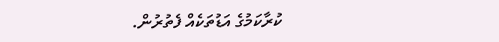ކުރާކަމުގެ އަޑުތަކެއް ފެތުރުން.